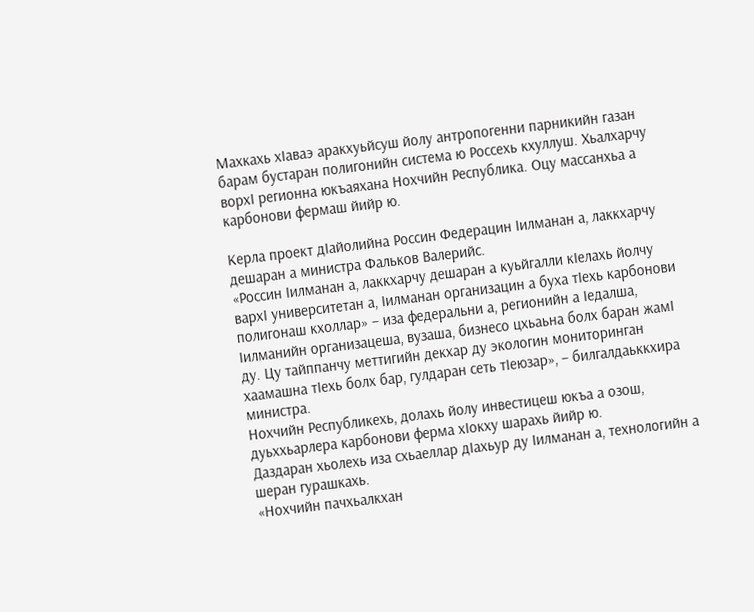Махкахь хIаваэ аракхуьйсуш йолу антропогенни парникийн газан барам бустаран полигонийн система ю Россехь кхуллуш. Хьалхарчу ворхI регионна юкъаяхана Нохчийн Республика. Оцу массанхьа а карбонови фермаш йийр ю.

Керла проект дIайолийна Россин Федерацин Iилманан а, лаккхарчу дешаран а министра Фальков Валерийс.
«Россин Iилманан а, лаккхарчу дешаран а куьйгалли кIелахь йолчу вархI университетан а, Iилманан организацин а буха тIехь карбонови полигонаш кхоллар» – иза федеральни а, регионийн а Iедалша, Iилманийн организацеша, вузаша, бизнесо цхьаьна болх баран жамI ду. Цу тайппанчу меттигийн декхар ду экологин мониторинган хаамашна тIехь болх бар, гулдаран сеть тIеюзар», – билгалдаьккхира министра.
Нохчийн Республикехь, долахь йолу инвестицеш юкъа а озош, дуьххьарлера карбонови ферма хIокху шарахь йийр ю.
Даздаран хьолехь иза схьаеллар дIахьур ду Iилманан а, технологийн а шеран гурашкахь.
«Нохчийн пачхьалкхан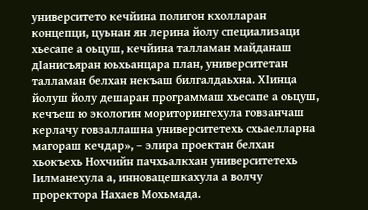университето кечйина полигон кхолларан концепци, цуьнан ян лерина йолу специализаци хьесапе а оьцуш, кечйина талламан майданаш дIанисъяран юьхьанцара план, университетан талламан белхан некъаш билгалдаьхна. ХIинца йолуш йолу дешаран программаш хьесапе а оьцуш, кечъеш ю экологин мориторингехула говзанчаш керлачу говзаллашна университетехь схьаелларна магораш кечдар», – элира проектан белхан хьокъехь Нохчийн пачхьалкхан университетехь Iилманехула а, инновацешкахула а волчу проректора Нахаев Мохьмада.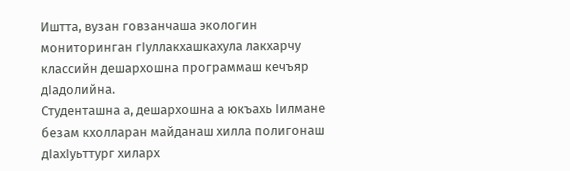Иштта, вузан говзанчаша экологин мониторинган гIуллакхашкахула лакхарчу классийн дешархошна программаш кечъяр дIадолийна.
Студенташна а, дешархошна а юкъахь Iилмане безам кхолларан майданаш хилла полигонаш дIахIуьттург хиларх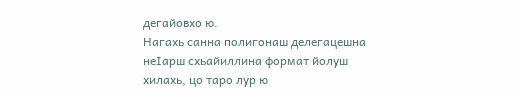дегайовхо ю.
Нагахь санна полигонаш делегацешна неIарш схьайиллина формат йолуш хилахь, цо таро лур ю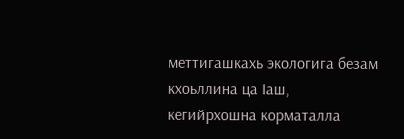меттигашкахь экологига безам кхоьллина ца Iаш, кегийрхошна корматалла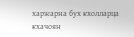харжарна бух кхолларца кхачоян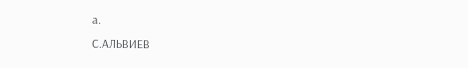а.
С.АЛЬВИЕВ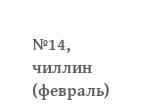№14, чиллин (февраль)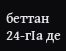беттан 24-гIа де